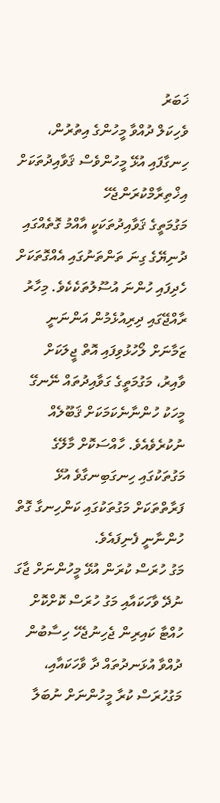ޚަބަރު
ވެހިކަލް ދުއްވާ މީހުންގެ އިތުރުން، ހިނގާފައި އުޅޭ މީހުންވެސް ޤަވާއިދުތަކަށް އިޚްތިރާމްކުރަންޖެހޭ
މަގުމަތީގެ ޤަވާއިދުތަކަކީ އާއްމު ގޮތެއްގައި ދުނިޔޭގެ ގިނަ ތަންތަނުގައި އެއްގޮތަކަށް ހެދިފައި ހުންނަ އުސޫލުތަކެކެވެ. މިހާރު ރާއްޖޭގައި ދިރިއުޅެމުން އަންނަނީ ޒަމާނަށް ލޯހުޅުވިފައި އޮތް ޖީލަކަށް ވާއިރު، މަގުމަތީގެ ގަވާއިދުތައް ނޭނގޭ މީހަކު ހުންނާނެކަމަކަށް ޤަބޫލެއް ނުކުރެވެއެވެ. ހާއްސަކޮށް މާލޭގެ މަގުތަކުގައި ހިނގަބިނގާވެ އުޅޭ ފަރާތްތަކަށް މަގުތަކުގައި ކަންހިނގާ ގޮތް ހުންނާނީ ފެނިފައެވެ.
މަގު ހުރަސް ކުރަން އުޅޭ މީހުންނަށް ޖާގަ ނުދޭ ވާހަކައާއި މަގު ހުރަސް ކޮށްކޮށް ހުއްޓާ ކައިރިން ޖެހިނުޖެހޭ ހިސާބުން ދުއްވާ އުޅަނދުތައް ދާ ވާހަކައާއި، މަގުހުރަސް ކުރާ މީހުންނަށް ނުބަލާ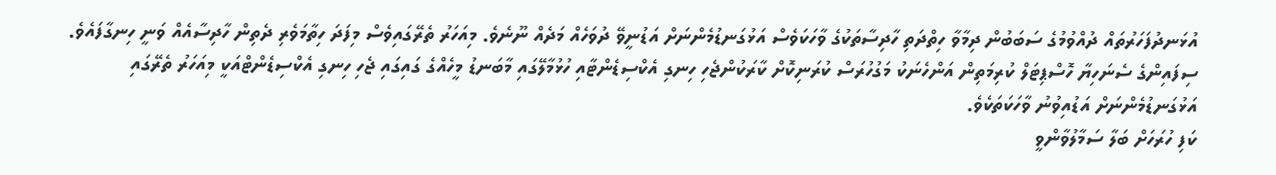އުޅަނދުފަހަރުތައް ދުއްވުމުގެ ސަބަބުން ދިމާވާ ހިތްދަތި ހާދިސާތަކުގެ ވާހަކަވެސް އަޅުގަނޑުމެންނަށް އަޑުނީވޭ ދުވަހެއް މަދެއް ނޫނެވެ. މިއަހަރު ތެރޭގައިވެސް މިފަދަ ހިތާމަވެރި ދެތިން ހާދިސާއެއް ވަނީ ހިނގާފައެވެ. ސިފައިންގެ ސެނަހިޔާ ހޮސްޕިޓަލް ކުރިމަތިން އަންހެނަކު މަގުހުރަސް ކުރަނިކޮށް ކާރަކުންޖެހި ހިނގި އެކްސިޑެންޓާއި ހުޅުމާލޭގައި މާބަނޑު މީހެއްގެ ގައިގައި ޖެހި ހިނގި އެކްސިޑެންޓްއަކީ މިއަހަރު ތެރޭގައި އަޅުގަނޑުމެންނަށް އަޑުއިވުނު ވާހަކަތަކެވެ.
ކަފި ހުރަހަށް ބަލާ ސަމާލުވާންވީ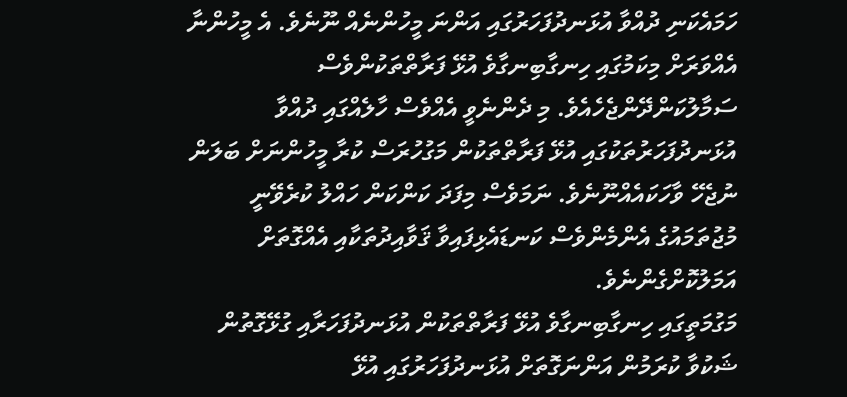ހަމައެކަނި ދުއްވާ އުޅަނދުފަހަރުގައި އަންނަ މީހުންނެއް ނޫނެވެ. އެ މީހުންނާ އެއްވަރަށް މިކަމުގައި ހިނގާބިނގާވެ އުޅޭ ފަރާތްތަކުންވެސް ސަމާލުކަންދޭންޖެހެއެވެ. މި ދެންނެވީ އެއްވެސް ހާލެއްގައި ދުއްވާ އުޅަނދުފަހަރުތަކުގައި އުޅޭ ފަރާތްތަކުން މަގުހުރަސް ކުރާ މީހުންނަށް ބަލަން ނުޖެހޭ ވާހަކައެއްނޫނެވެ. ނަމަވެސް މިފަދަ ކަންކަން ހައްލު ކުރެވޭނީ މުޖުތަމައުގެ އެންމެންވެސް ކަނޑައެޅިފައިވާ ޤަވާއިދުތަކާއި އެއްގޮތަށް އަމަލުކޮށްގެންނެވެ.
މަގުމަތީގައި ހިނގާބިނގާވެ އުޅޭ ފަރާތްތަކުން އުޅަނދުފަހަރާއި ގުޅޭގޮތުން ޝަކުވާ ކުރަމުން އަންނަގޮތަށް އުޅަނދުފަހަރުގައި އުޅޭ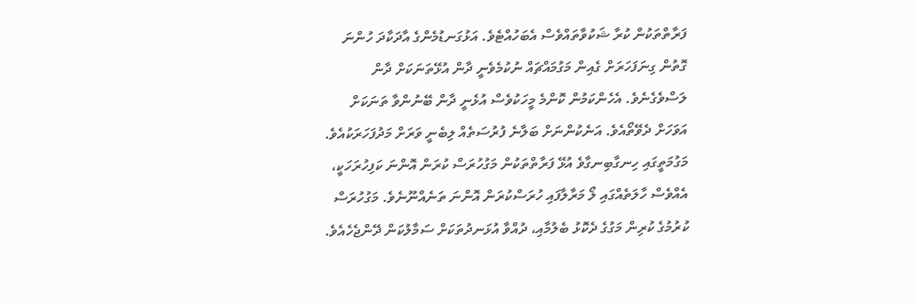ފަރާތްތަކުން ކުރާ ޝަކުވާތައްވެސް އެބަހުއްޓެވެ. އަޅުގަނޑުމެންގެ އާދަކާދަ ހުންނަ ގޮތުން ގިނަފަހަރަށް ގެއިން މަގުމައްޗައް ނުކުމެވެނީ ދާން އުޅޭތަނަކަށް ދާން ލަސްވެގެނެވެ. އެހެންކަމުން ކޮންމެ މީހަކުވެސް އުޅެނީ ދާން ބޭނުންވާ ތަނަކަށް އަވަހަށް ދެވޭތޯއެވެ. އަނެކުންނަށް ބަލާނެ ފުރުސަތެއް ލިބެނީ ވަރަށް މަދުފަހަރަކުއެވެ.
މަގުމަތީގައި ހިނގާބިނގާވެ އުޅޭ ފަރާތްތަކުން މަގުހުރަސް ކުރަން އޮންނަ ކަފިހުރަހަކީ، އެއްވެސް ހާލަތެއްގައި ލޯ މަރާލާފައި ހުރަސްކުރަން އޮންނަ ތަނެއްނޫނެވެ. މަގުހުރަސް ކުރުމުގެ ކުރިން މަގުގެ ދެކޮޅު ބެލުމާއި، ދުއްވާ އުޅަނދުތަކަށް ސަމާލުކަން ދޭންޖެހެއެވެ.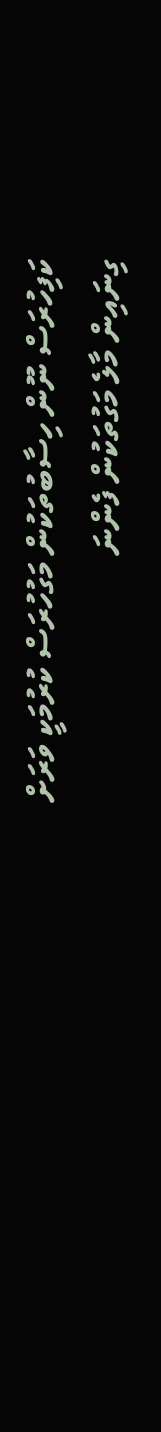ކަފިހުރަސް ނޫން ހިސާބުތަކުން މަގުހުރަސް ކުރުމަކީ ވަރަށް ގިނައިން މާލެ މަގުތަކުން ފެންނަ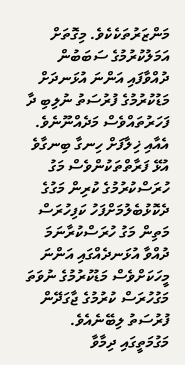މަންޒަރުތަކެކެވެ. މިގޮތަށް އަމަލުކުރުމުގެ ސަބަބުން ދުއްވާފައި އަންނަ އުޅަނދަށް މަޑުކުރުމުގެ ފުރުސަތު ނުލިބި ދާ ފަހަރުތައްވެސް މަދެއްނޫނެވެ. އެއާއި ޚިލާފަށް ހިނގާ ބިނގާވެ އުޅޭ ފަރާތްތަކުންވެސް މަގު ހުރަސްކުރުމުގެ ކުރިން މަގުގެ ދެކޮޅުބެލުމަށްފަހު ކަފިހުރަސް މަތިން މަގު ހުރަސްކުރާނަމަ ދުއްވާ އުޅަނދެއްގައި އަންނަ މީހަކަށްވެސް މަޑުކުރުމުގެ ނުވަތަ މަގުހުރަސް ކުރުމުގެ ޖާގަދޭން ފުރުސަތު ލިބޭނެއެވެ.
މަގުމަތީގައި ދިމާވާ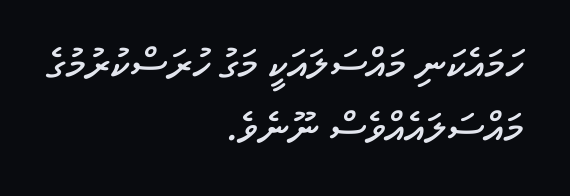ހަމައެކަނި މައްސަލައަކީ މަގު ހުރަސްކުރުމުގެ މައްސަލައެއްވެސް ނޫނެވެ.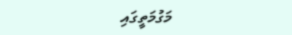މަގުމަތީގައި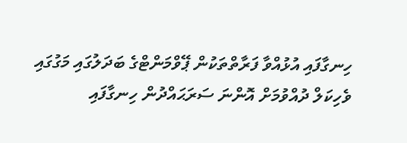ހިނގާފައި އުޅުއްވާ ފަރާތްތަކުން ޕޭވްމަންޓްގެ ބަދަލުގައި މަގުގައި ވެހިކަލް ދުއްވުމަށް އޮންނަ ސަރަޙައްދުން ހިނގާފައި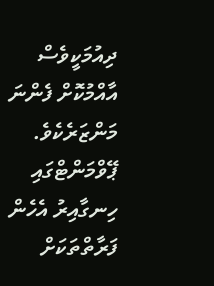ދިއުމަކީވެސް އާއްމުކޮށް ފެންނަ މަންޒަރެކެވެ. ޕޭވްމަންޓްގައި ހިނގާއިރު އެހެން ފަރާތްތަކަށް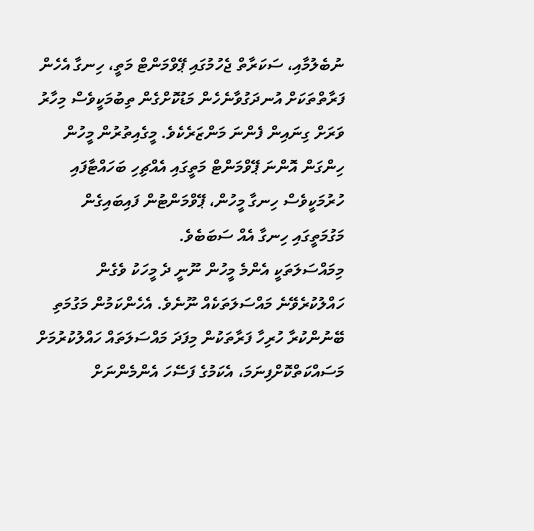ނުބެލުމާއި، ސަކަރާތް ޖެހުމުގައި ޕޭވްމަންޓް މަތީ، ހިނގާ އެހެން ފަރާތްތަކަށް އުނދަގުވާނެހެން މަޑުކޮށްގެން ތިބުމަކީވެސް މިހާރު ވަރަށް ގިނައިން ފެންނަ މަންޒަރެކެވެ. މީގެއިތުރުން މީހުން ހިންގަން އޮންނަ ޕޭވްމަންޓް މަތީގައި އެއްޗިހި ބަހައްޓާފައި ހުރުމަކީވެސް ހިނގާ މީހުން، ޕޭވްމަންޓުން ފައިބައިގެން މަގުމަތީގައި ހިނގާ އެއް ސަބަބެވެ.
މިމައްސަލަތަކީ އެންމެ މީހުން ނޫނީ ދެ މީހަކު ވެގެން ހައްލުކުރެވޭނެ މައްސަލަތަކެއް ނޫނެވެ. އެހެންކަމުން މަގުމަތި ބޭނުންކުރާ ހުރިހާ ފަރާތަކުން މިފަދަ މައްސަލަތައް ހައްލުކުރުމަށް މަސައްކަތްކޮށްފިނަމަ، އެކަމުގެ ފަސޭހަ އެންމެންނަށް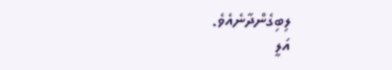ލިބިގެންދާނެއެވެ.
އަލީ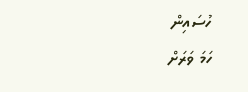ހުސައިން
ހަމަ ވަރަށް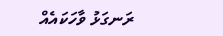ރަނގަޅު ވާހަކައެއް